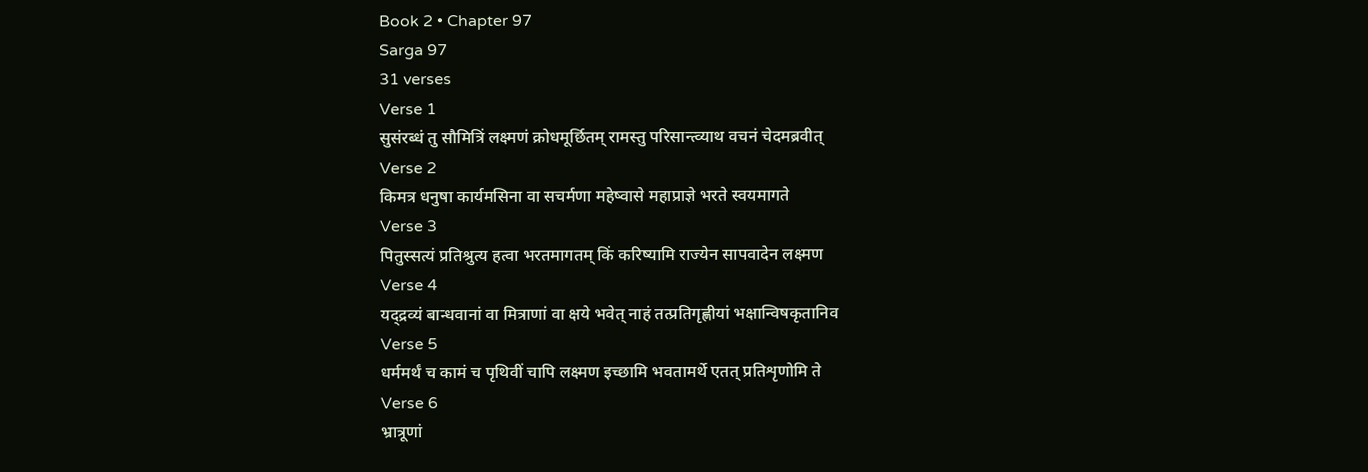Book 2 • Chapter 97
Sarga 97
31 verses
Verse 1
सुसंरब्धं तु सौमित्रिं लक्ष्मणं क्रोधमूर्छितम् रामस्तु परिसान्त्व्याथ वचनं चेदमब्रवीत्
Verse 2
किमत्र धनुषा कार्यमसिना वा सचर्मणा महेष्वासे महाप्राज्ञे भरते स्वयमागते
Verse 3
पितुस्सत्यं प्रतिश्रुत्य हत्वा भरतमागतम् किं करिष्यामि राज्येन सापवादेन लक्ष्मण
Verse 4
यद्द्रव्यं बान्धवानां वा मित्राणां वा क्षये भवेत् नाहं तत्प्रतिगृह्णीयां भक्षान्विषकृतानिव
Verse 5
धर्ममर्थं च कामं च पृथिवीं चापि लक्ष्मण इच्छामि भवतामर्थे एतत् प्रतिशृणोमि ते
Verse 6
भ्रात्रूणां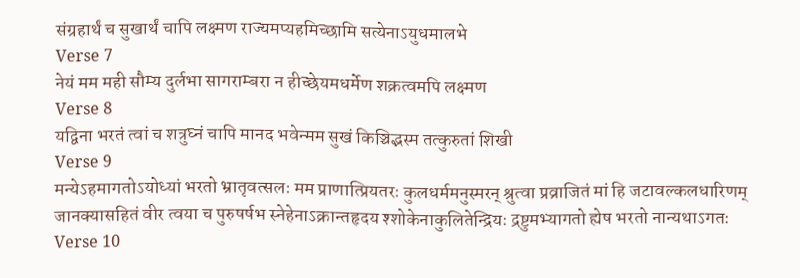संग्रहार्थं च सुखार्थं चापि लक्ष्मण राज्यमप्यहमिच्छामि सत्येनाऽयुधमालभे
Verse 7
नेयं मम मही सौम्य दुर्लभा सागराम्बरा न हीच्छेयमधर्मेण शक्रत्वमपि लक्ष्मण
Verse 8
यद्विना भरतं त्वां च शत्रुघ्नं चापि मानद भवेन्मम सुखं किञ्चिद्भस्म तत्कुरुतां शिखी
Verse 9
मन्येऽहमागतोऽयोध्यां भरतो भ्रातृवत्सलः मम प्राणात्प्रियतरः कुलधर्ममनुस्मरन् श्रुत्वा प्रव्राजितं मां हि जटावल्कलधारिणम् जानक्यासहितं वीर त्वया च पुरुषर्षभ स्नेहेनाऽक्रान्तहृदय श्शोकेनाकुलितेन्द्रियः द्रष्टुमभ्यागतो ह्येष भरतो नान्यथाऽगतः
Verse 10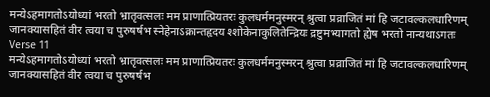मन्येऽहमागतोऽयोध्यां भरतो भ्रातृवत्सलः मम प्राणात्प्रियतरः कुलधर्ममनुस्मरन् श्रुत्वा प्रव्राजितं मां हि जटावल्कलधारिणम् जानक्यासहितं वीर त्वया च पुरुषर्षभ स्नेहेनाऽक्रान्तहृदय श्शोकेनाकुलितेन्द्रियः द्रष्टुमभ्यागतो ह्येष भरतो नान्यथाऽगतः
Verse 11
मन्येऽहमागतोऽयोध्यां भरतो भ्रातृवत्सलः मम प्राणात्प्रियतरः कुलधर्ममनुस्मरन् श्रुत्वा प्रव्राजितं मां हि जटावल्कलधारिणम् जानक्यासहितं वीर त्वया च पुरुषर्षभ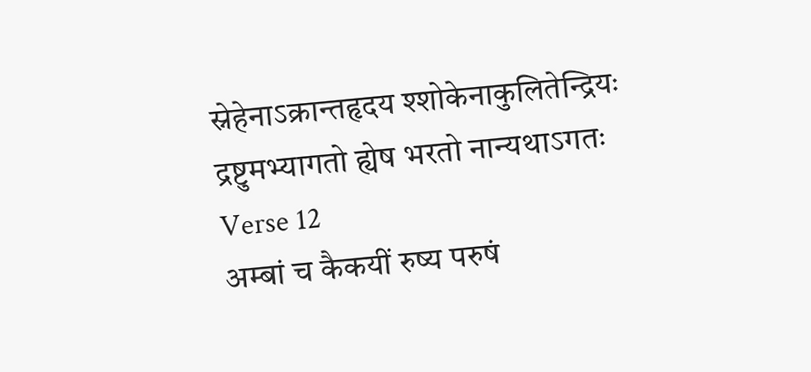स्नेहेनाऽक्रान्तहृदय श्शोकेनाकुलितेन्द्रियः द्रष्टुमभ्यागतो ह्येष भरतो नान्यथाऽगतः
Verse 12
अम्बां च कैकयीं रुष्य परुषं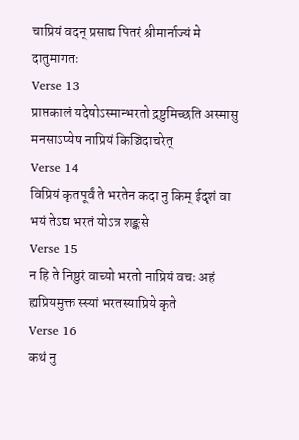चाप्रियं वदन् प्रसाद्य पितरं श्रीमार्नाज्यं मे दातुमागतः
Verse 13
प्राप्तकालं यदेषोऽस्मान्भरतो द्रष्टुमिच्छति अस्मासु मनसाऽप्येष नाप्रियं किञ्चिदाचरेत्
Verse 14
विप्रियं कृतपूर्वं ते भरतेन कदा नु किम् ईदृशं वा भयं तेऽद्य भरतं योऽत्र शङ्कसे
Verse 15
न हि ते निष्ठुरं वाच्यो भरतो नाप्रियं वचः अहं ह्यप्रियमुक्त स्स्यां भरतस्याप्रिये कृते
Verse 16
कथं नु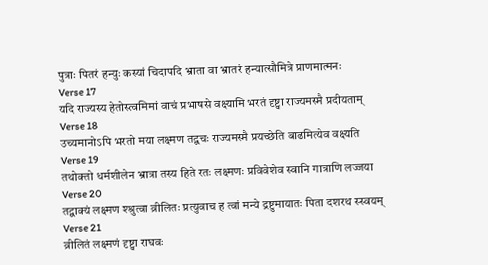पुत्राः पितरं हन्युः कस्यां चिदापदि भ्राता वा भ्रातरं हन्यात्सौमित्रे प्राणमात्मनः
Verse 17
यदि राज्यस्य हेतोस्त्वमिमां वाचं प्रभाषसे वक्ष्यामि भरतं दृष्ट्वा राज्यमस्मै प्रदीयताम्
Verse 18
उच्यमानोऽपि भरतो मया लक्ष्मण तद्वचः राज्यमस्मै प्रयच्छेति बाढमित्येव वक्ष्यति
Verse 19
तथोक्तो धर्मशीलेन भ्रात्रा तस्य हिते रतः लक्ष्मणः प्रविवेशेव स्वानि गात्राणि लज्जया
Verse 20
तद्वाक्यं लक्ष्मण श्श्रुत्वा व्रीलितः प्रत्युवाच ह त्वां मन्ये द्रष्टुमायातः पिता दशरथ स्स्वयम्
Verse 21
व्रीलितं लक्ष्मणं दृष्ट्वा राघवः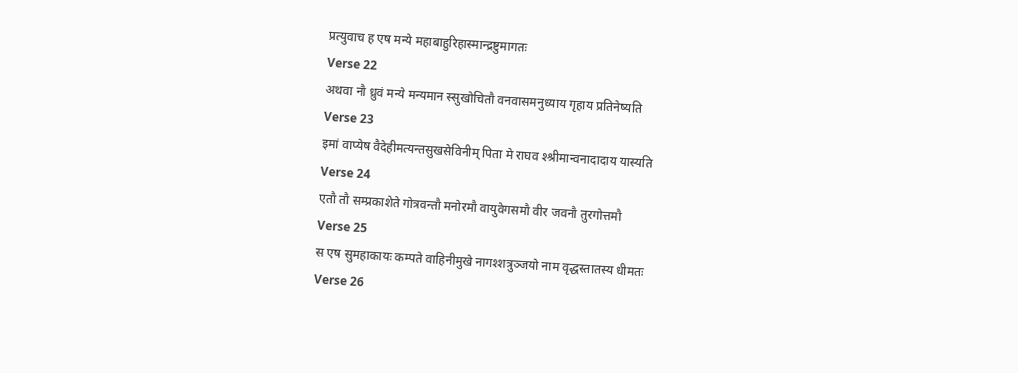प्रत्युवाच ह एष मन्ये महाबाहुरिहास्मान्द्रष्टुमागतः
Verse 22
अथवा नौ ध्रुवं मन्ये मन्यमान स्सुखोचितौ वनवासमनुध्याय गृहाय प्रतिनेष्यति
Verse 23
इमां वाप्येष वैदेहीमत्यन्तसुखसेविनीम् पिता मे राघव श्श्रीमान्वनादादाय यास्यति
Verse 24
एतौ तौ सम्प्रकाशेते गोत्रवन्तौ मनोरमौ वायुवेगसमौ वीर जवनौ तुरगोत्तमौ
Verse 25
स एष सुमहाकायः कम्पते वाहिनीमुखे नागश्शत्रुञ्जयो नाम वृद्धस्तातस्य धीमतः
Verse 26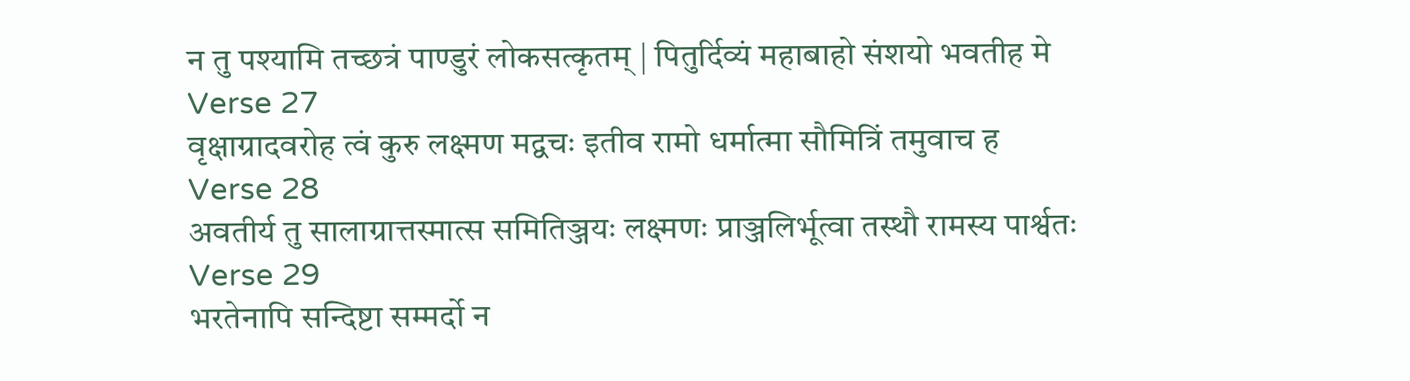न तु पश्यामि तच्छत्रं पाण्डुरं लोकसत्कृतम् | पितुर्दिव्यं महाबाहो संशयो भवतीह मे
Verse 27
वृक्षाग्रादवरोह त्वं कुरु लक्ष्मण मद्वचः इतीव रामो धर्मात्मा सौमित्रिं तमुवाच ह
Verse 28
अवतीर्य तु सालाग्रात्तस्मात्स समितिञ्जयः लक्ष्मणः प्राञ्जलिर्भूत्वा तस्थौ रामस्य पार्श्वतः
Verse 29
भरतेनापि सन्दिष्टा सम्मर्दो न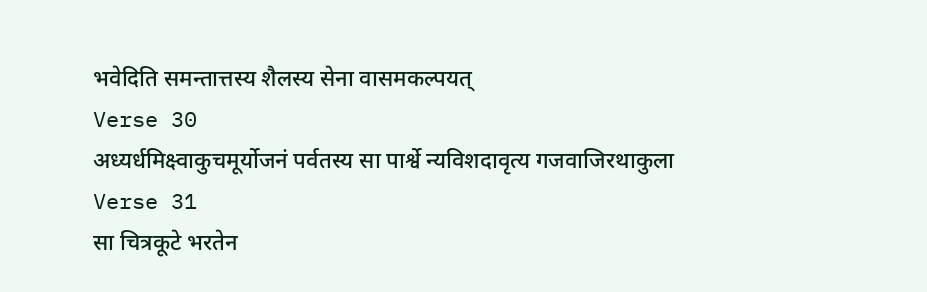भवेदिति समन्तात्तस्य शैलस्य सेना वासमकल्पयत्
Verse 30
अध्यर्धमिक्ष्वाकुचमूर्योजनं पर्वतस्य सा पार्श्वे न्यविशदावृत्य गजवाजिरथाकुला
Verse 31
सा चित्रकूटे भरतेन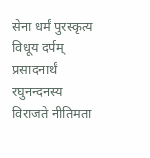सेना धर्मं पुरस्कृत्य विधूय दर्पम् प्रसादनार्थं रघुनन्दनस्य विराजते नीतिमता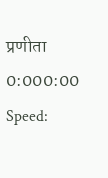प्रणीता
0:000:00
Speed: